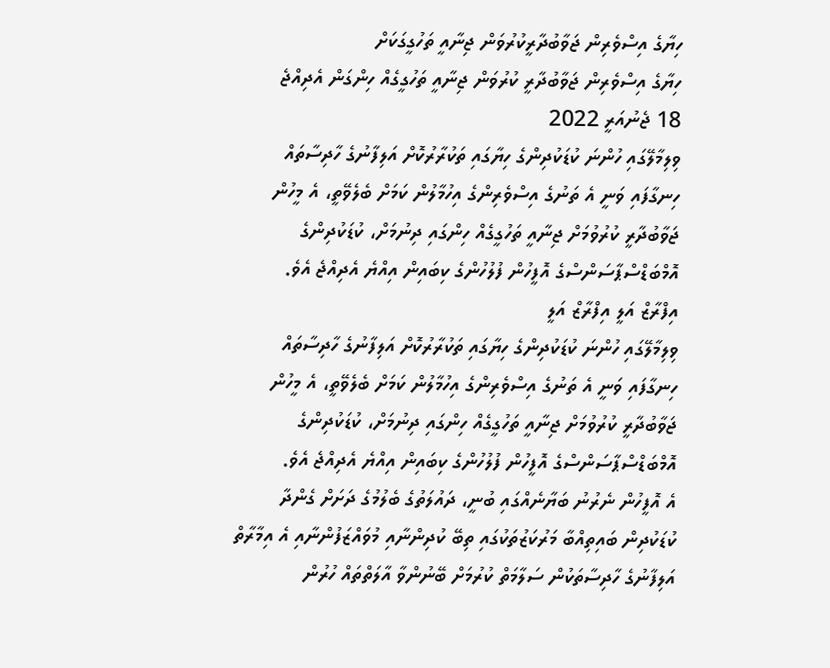ހިޔާގެ އިސްވެރިން ޖަވާބުދާރީކުރުވަން ޖިނާއީ ތަހުގީގަކަށް
ހިޔާގެ އިސްވެރިން ޖަވާބުދާރީ ކުރުވަން ޖިނާއީ ތަހުގީގެއް ހިންގަން އެދިއްޖެ
18 ޖެނުއަރީ 2022
ވިލިމާލޭގައި ހުންނަ ކުޑަކުދިންގެ ހިޔާގައި ތަކުރާރުކޮށް އަލިފާނުގެ ހާދިސާތައް ހިނގާފައި ވަނީ އެ ތަނުގެ އިސްވެރިންގެ އިހުމާލުން ކަމަށް ބެލެވޭތީ، އެ މީހުން ޖަވާބުދާރީ ކުރުވުމަށް ޖިނާއީ ތަހުގީގެއް ހިންގައި ދިނުމަށް، ކުޑަކުދިންގެ އޮމްބަޑްސްޕާސަންސްގެ އޮފީހުން ފުލުހުންގެ ކިބައިން އިއްޔެ އެދިއްޖެ އެވެ.
އިފްރާޒް އަލީ އިފްރާޒް އަލީ
ވިލިމާލޭގައި ހުންނަ ކުޑަކުދިންގެ ހިޔާގައި ތަކުރާރުކޮށް އަލިފާނުގެ ހާދިސާތައް ހިނގާފައި ވަނީ އެ ތަނުގެ އިސްވެރިންގެ އިހުމާލުން ކަމަށް ބެލެވޭތީ، އެ މީހުން ޖަވާބުދާރީ ކުރުވުމަށް ޖިނާއީ ތަހުގީގެއް ހިންގައި ދިނުމަށް، ކުޑަކުދިންގެ އޮމްބަޑްސްޕާސަންސްގެ އޮފީހުން ފުލުހުންގެ ކިބައިން އިއްޔެ އެދިއްޖެ އެވެ.
އެ އޮފީހުން ނެރުނު ބަޔާނެއްގައި ބުނީ، ދައުލަތުގެ ބެލުމުގެ ދަށަށް ގެންދާ ކުޑަކުދިން ބައިތިއްބާ މަރުކަޒުތަކުގައި ތިބޭ ކުދިންނާއި މުވައްޒަފުންނާއި އެ އިމާރާތް އަލިފާނުގެ ހާދިސާތަކުން ސަލާމަތް ކުރުމަށް ބޭނުންވާ އާލަތްތައް ހުރުން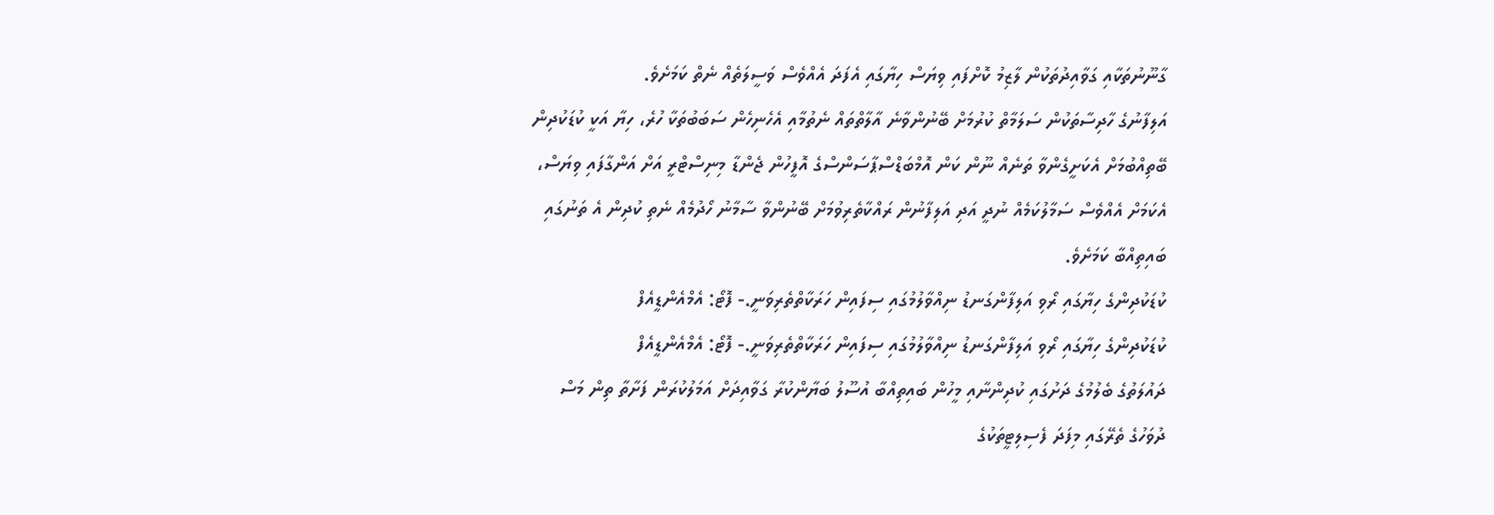ގާނޫނުތަކާއި ގަވާއިދުތަކުން ލާޒިމު ކޮށްފައި ވިޔަސް ހިޔާގައި އެފަދަ އެއްވެސް ވަސީލަތެއް ނެތް ކަމަށެވެ.
އަލިފާނުގެ ހާދިސާތަކުން ސަލަމާތް ކުރުމަށް ބޭނުންވާނެ އާލާތްތައް ނެތުމާއި އެހެނިހެން ސަބަބުތަކާ ހުރެ، ހިޔާ އަކީ ކުޑަކުދިން ބޭތިއްބުމަށް އެކަށީގެންވާ ތަނެއް ނޫން ކަން އޮމްބަޑްސްޕާސަންސްގެ އޮފީހުން ޖެންޑާ މިނިސްޓްރީ އަށް އަންގާފައި ވިޔަސް، އެކަމަށް އެއްވެސް ސަމާލުކަމެއް ނުދީ އަދި އަލިފާނުން ރައްކާތެރިވުމަށް ބޭނުންވާ ސާމާނު ހޯދުމެއް ނެތި ކުދިން އެ ތަނުގައި ބައިތިއްބާ ކަމަށެވެ.
ކުޑަކުދިންގެ ހިޔާގައި ރޯވި އަލިފާންގަނޑު ނިއްވާލުމުގައި ސިފައިން ހަރަކާތްތެރިވަނީ.- ފޮޓޯ: އެމްއެންޑީއެފް
ކުޑަކުދިންގެ ހިޔާގައި ރޯވި އަލިފާންގަނޑު ނިއްވާލުމުގައި ސިފައިން ހަރަކާތްތެރިވަނީ.- ފޮޓޯ: އެމްއެންޑީއެފް
ދައުލަތުގެ ބެލުމުގެ ދަށުގައި ކުދިންނާއި މީހުން ބައިތިއްބާ އުސޫލު ބަޔާންކުރާ ގަވާއިދަށް އަމަލުކުރަން ފަށާތާ ތިން މަސް ދުވަހުގެ ތެރޭގައި މިފަދަ ފެސިލިޓީތަކުގެ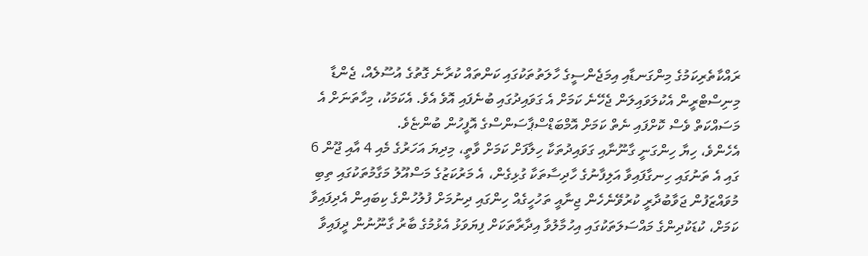ރައްކާތެރިކަމުގެ މިންގަނޑާއި އިމަޖެންސީގެ ހާލަތުތަކުގައި ކަންތައް ކުރާނެ ގޮތުގެ އުސޫލެއް، ޖެންޑާ މިނިސްޓްރީން އެކުލަވައިލަން ޖެހޭނެ ކަމަށް އެ ގަވައިދުގައި ބުނެފައި އޮވެ އެވެ. އެކަމަކު، މިހާތަނަށް އެ މަސައްކަތް ވެސް ކޮށްފައި ނެތް ކަމަށް އޮމްބަޑްސްޕާސަންސްގެ އޮފީހުން ބުންޏެވެ.
އެހެންވެ، ހިޔާ ހިންގަނީ ގާނޫނާއި ގަވައިދުތަކާ ހިލާފަށް ކަމަށް ވާތީ، މިދިޔަ އަހަރުގެ މެއި 4 އާއި ޖޫން 6 ގައި އެ ތަނުގައި ހިނގާފައިވާ އަލިފާނުގެ ހާދިސާތަކާ ގުޅިގެން، އެ މަރުކަޒުގެ މަސްއޫލު މަގާމުތަކުގައި ތިބި މުވައްޒަފުން ޖަވާބުދާރީ ކުރުވޭނެހެން ޖިނާއީ ތަހުހީގެއް ހިންގައި ދިނުމަށް ފުލުހުންގެ ކިބައިން އެދިފައިވާ ކަމަށް، ކުޑަކުދިންގެ މައްސަލަތަކުގައި އިހުމާލުވާ އިދާރާތަކަށް ފިޔަވަޅު އެޅުމުގެ ބާރު ގާނޫނުން ދީފައިވާ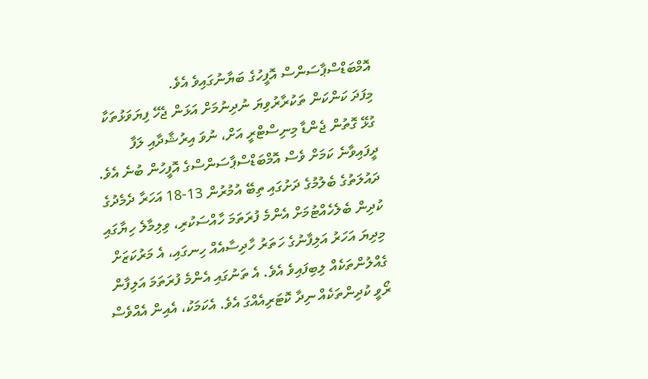އޮމްބަޑްސްޕާސަންސް އޮފީހުގެ ބަޔާނުގައިވެ އެވެ.
މިފަދަ ކަންކަން ތަކުރާރުވިޔަ ނުދިނުމަށް އަޅަން ޖެހޭ ފިޔަވަޅުތަކާ ގުޅޭ ގޮތުން ޖެންޑާ މިނިސްޓްރީ އަށް، ނުވަ އިރުޝާދާއި ލަފާ ދީފައިވާނެ ކަމަށް ވެސް އޮމްބަޑްސްޕާސަންސްގެ އޮފީހުން ބުނެ އެވެ.
ދައުލަތުގެ ބެލުމުގެ ދަށުގައި ތިބޭ އުމުރުން 13-18 އަހަރާ ދެމެދުގެ ކުދިން ބެލެހެއްޓުމަށް އެންމެ ފުރަތަމަ ހާއްސަކުރި، ވިލިމާލެ ހިޔާގައި މިދިޔަ އަހަރު އަލިފާނުގެ ހަތަރު ހާދިސާއެއް ހިނގައި، އެ މަރުކަޒަށް ގެއްލުންތަކެއް ލިބިފައިވެ އެވެ. އެ ތަނުގައި އެންމެ ފުރަތަމަ އަލިފާން ރޯވީ ކުދިންތަކެއް ނިދާ ކޮޓަރިއެއްގަ އެވެ. އެކަމަކު، އެއިން އެއްވެސް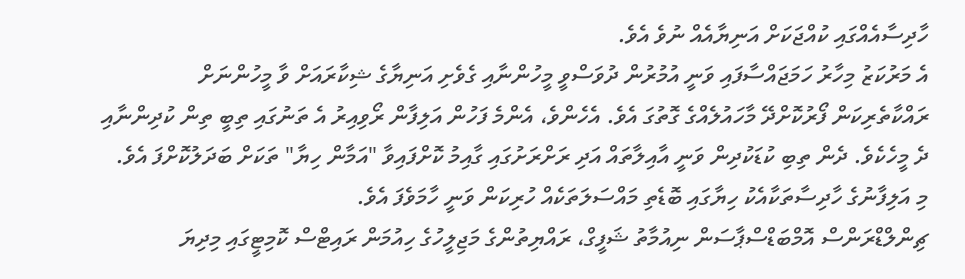ހާދިސާއެއްގައި ކުއްޖަކަށް އަނިޔާއެއް ނުވެ އެވެ.
އެ މަރުކަޒު މިހާރު ހަމަޖައްސާފައި ވަނީ އުމުރުން ދުވަސްވީ މީހުންނާއި ގެވެށި އަނިޔާގެ ޝިކާރައަށް ވާ މީހުންނަށް ރައްކާތެރިކަން ފޯރުކޮށްދޭ މާހައުލެއްގެ ގޮތުގަ އެވެ. އެހެންވެ، އެންމެ ފަހުން އަލިފާން ރޯވިއިރު އެ ތަނުގައި ތިބީ ތިން ކުދިންނާއި ދެ މީހެކެވެ. ދެން ތިބި ކުޑަކުދިން ވަނީ އާއިލާތައް އަދި ރަށްރަށުގައި ގާއިމު ކޮށްފައިވާ "އަމާން ހިޔާ" ތަކަށް ބަދަލުކޮށްފަ އެވެ.
މި އަލިފާނުގެ ހާދިސާތަކާއެކު ހިޔާގައި ބޮޑެތި މައްސަލަތަކެއް ހުރިކަން ވަނީ ހާމަވެފަ އެވެ.
ޗިންލްޑްރަންސް އޮމްބަޑްސްޕާސަން ނިއުމާތު ޝަފީގް، ރައްޔިތުންގެ މަޖިލީހުގެ ހިއުމަން ރައިޓްސް ކޮމިޓީގައި މިދިޔަ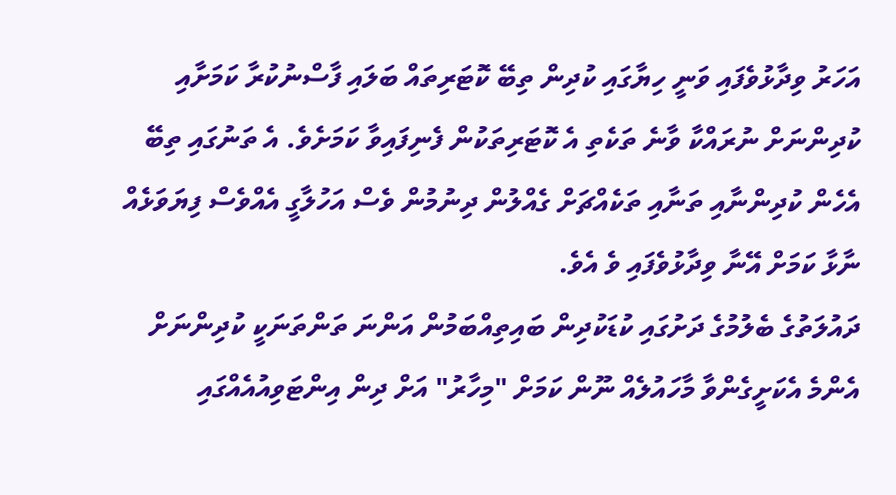އަހަރު ވިދާޅުވެފައި ވަނީ ހިޔާގައި ކުދިން ތިބޭ ކޮޓަރިތައް ބަލައި ފާސްނުކުރާ ކަމަށާއި ކުދިންނަށް ނުރައްކާ ވާނެ ތަކެތި އެ ކޮޓަރިތަކުން ފެނިފައިވާ ކަމަށެވެ. އެ ތަނުގައި ތިބޭ އެހެން ކުދިންނާއި ތަނާއި ތަކެއްޗަށް ގެއްލުން ދިނުމުން ވެސް އަހުލާގީ އެއްވެސް ފިޔަވަޅެއް ނާޅާ ކަމަށް އޭނާ ވިދާޅުވެފައި ވެ އެވެ.
ދައުލަތުގެ ބެލުމުގެ ދަށުގައި ކުޑަކުދިން ބައިތިއްބަމުން އަންނަ ތަންތަނަކީ ކުދިންނަށް އެންމެ އެކަށީގެންވާ މާހައުލެއް ނޫން ކަމަށް "މިހާރު" އަށް ދިން އިންޓަވިއުއެއްގައި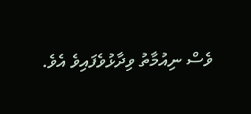ވެސް ނިއުމާތު ވިދާޅުވެފައިވެ އެވެ.